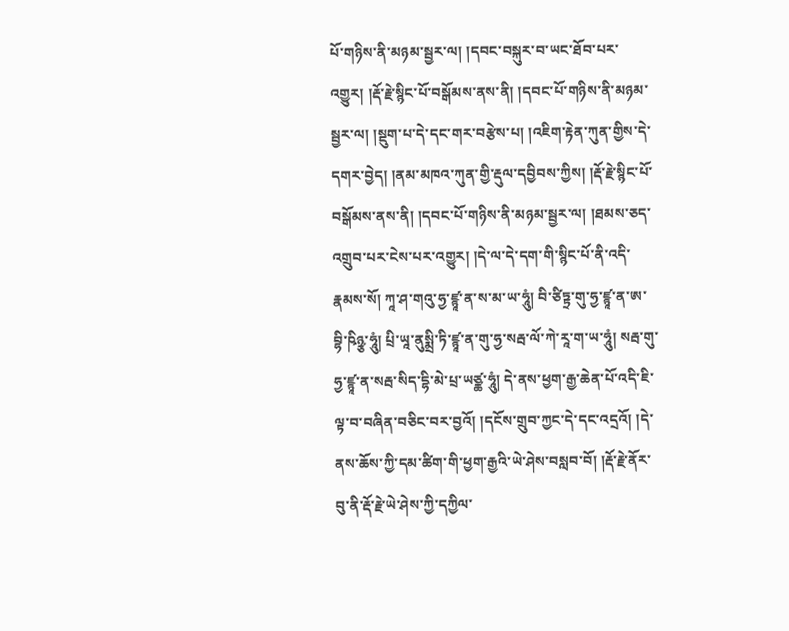པོ་གཉིས་ནི་མཉམ་སྦྱར་ལ། །དབང་བསྐུར་བ་ཡང་ཐོབ་པར་འགྱུར། །རྡོ་རྗེ་སྙིང་པོ་བསྒོམས་ནས་ནི། །དབང་པོ་གཉིས་ནི་མཉམ་སྦྱར་ལ། །སྡུག་པ་དེ་དང་གར་བརྩེས་པ། །འཇིག་རྟེན་ཀུན་གྱིས་དེ་དགར་བྱེད། །ནམ་མཁའ་ཀུན་གྱི་རྡུལ་དབྱིབས་ཀྱིས། །རྡོ་རྗེ་སྙིང་པོ་བསྒོམས་ནས་ནི། །དབང་པོ་གཉིས་ནི་མཉམ་སྦྱར་ལ། །ཐམས་ཅད་འགྲུབ་པར་ངེས་པར་འགྱུར། །དེ་ལ་དེ་དག་གི་སྙིང་པོ་ནི་འདི་རྣམས་སོ། ཀཱ་ཤ་གའུ་ཧྱ་ཛྙཱ་ན་ས་མ་ཡ་ཧཱུཾ། བི་ཙིཏྟྲ་གུ་ཧྱ་ཛྙཱ་ན་ཨ་བྷི་ཥིཉྩ་ཧཱུཾ། པྲི་ཡཱ་ནུསྨྲི་ཏི་ཛྙཱ་ན་གུ་ཧྱ་སརྦ་ལོ་ཀེ་རཱ་ག་ཡ་ཧཱུཾ། སརྦ་གུ་ཧྱ་ཛྙཱ་ན་སརྦ་སིད་དྷི་མེ་པྲ་ཡཙྪ་ཧཱུཾ། དེ་ནས་ཕྱག་རྒྱ་ཆེན་པོ་འདི་ཇི་ལྟ་བ་བཞིན་བཅིང་བར་བྱའོ། །དངོས་གྲུབ་ཀྱང་དེ་དང་འདྲའོ། །དེ་ནས་ཆོས་ཀྱི་དམ་ཚིག་གི་ཕྱག་རྒྱའི་ཡེ་ཤེས་བསླབ་བོ། །རྡོ་རྗེ་ནོར་བུ་ནི་རྡོ་རྗེ་ཡེ་ཤེས་ཀྱི་དཀྱིལ་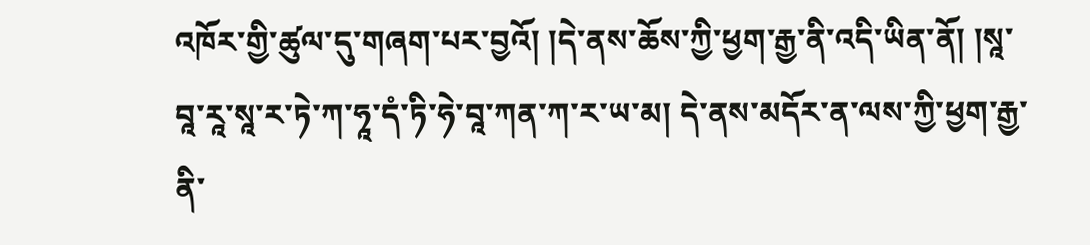འཁོར་གྱི་ཚུལ་དུ་གཞག་པར་བྱའོ། །དེ་ནས་ཆོས་ཀྱི་ཕྱག་རྒྱ་ནི་འདི་ཡིན་ནོ། །སཱ་བཱ་རཱ་སཱ་ར་ཏེ་ཀ་ཧཱ་དཾ་ཏི་ཧེ་བཱ་ཀན་ཀ་ར་ཡ་མ། དེ་ནས་མདོར་ན་ལས་ཀྱི་ཕྱག་རྒྱ་ནི་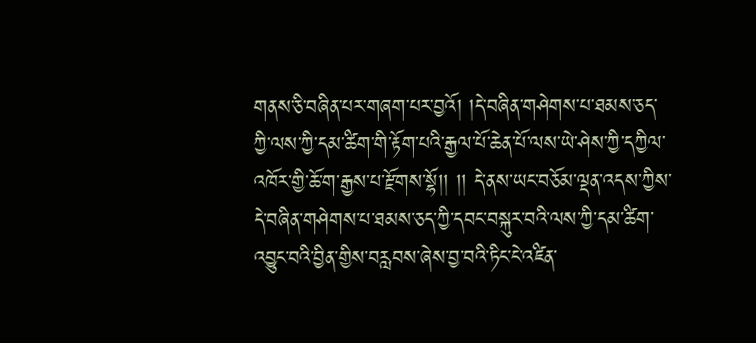གནས་ཅི་བཞིན་པར་གཞག་པར་བྱའོ། །དེ་བཞིན་གཤེགས་པ་ཐམས་ཅད་ཀྱི་ལས་ཀྱི་དམ་ཚིག་གི་རྟོག་པའི་རྒྱལ་པོ་ཆེན་པོ་ལས་ཡེ་ཤེས་ཀྱི་དཀྱིལ་འཁོར་གྱི་ཆོ་ག་རྒྱས་པ་རྫོགས་སྷོ།། །། དེ་ནས་ཡང་བཅོམ་ལྡན་འདས་ཀྱིས་དེ་བཞིན་གཤེགས་པ་ཐམས་ཅད་ཀྱི་དབང་བསྐུར་བའི་ལས་ཀྱི་དམ་ཚིག་འབྱུང་བའི་བྱིན་གྱིས་བརླབས་ཞེས་བྱ་བའི་ཏིང་ངེ་འཛིན་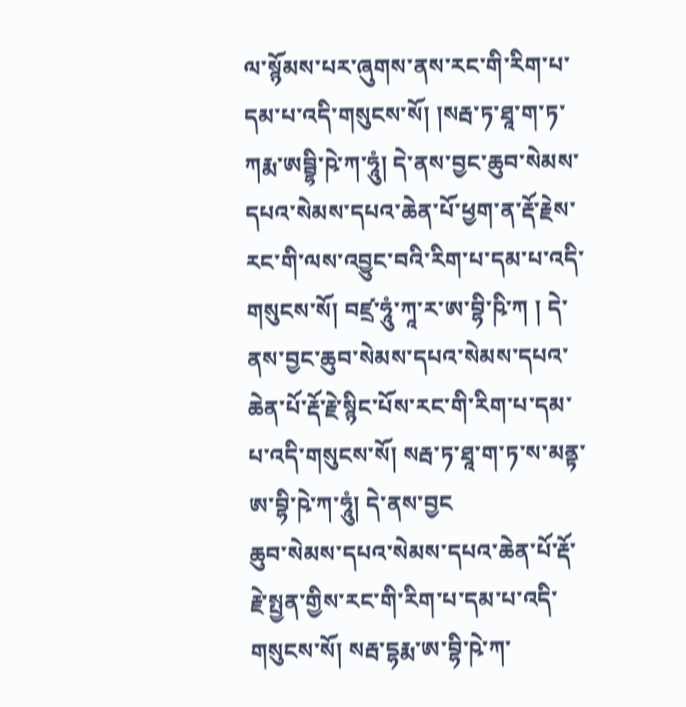ལ་སྙོམས་པར་ཞུགས་ནས་རང་གི་རིག་པ་དམ་པ་འདི་གསུངས་སོ། །སརྦ་ཏ་ཐཱ་ག་ཏ་ཀརྨ་ཨབྦྷི་ཥེ་ཀ་ཧཱུཾ། དེ་ནས་བྱང་ཆུབ་སེམས་དཔའ་སེམས་དཔའ་ཆེན་པོ་ཕྱག་ན་རྡོ་རྗེས་རང་གི་ལས་འབྱུང་བའི་རིག་པ་དམ་པ་འདི་གསུངས་སོ། བཛྲ་ཧཱུཾ་ཀཱ་ར་ཨ་བྷི་ཥི་ཀ ། དེ་ནས་བྱང་ཆུབ་སེམས་དཔའ་སེམས་དཔའ་ཆེན་པོ་རྡོ་རྗེ་སྙིང་པོས་རང་གི་རིག་པ་དམ་པ་འདི་གསུངས་སོ། སརྦ་ཏ་ཐཱ་ག་ཏ་ས་མནྟ་ཨ་བྷི་ཥེ་ཀ་ཧཱུཾ། དེ་ནས་བྱང
ཆུབ་སེམས་དཔའ་སེམས་དཔའ་ཆེན་པོ་རྡོ་རྗེ་སྤྱན་གྱིས་རང་གི་རིག་པ་དམ་པ་འདི་གསུངས་སོ། སརྦ་དྷརྨ་ཨ་བྷི་ཥེ་ཀ་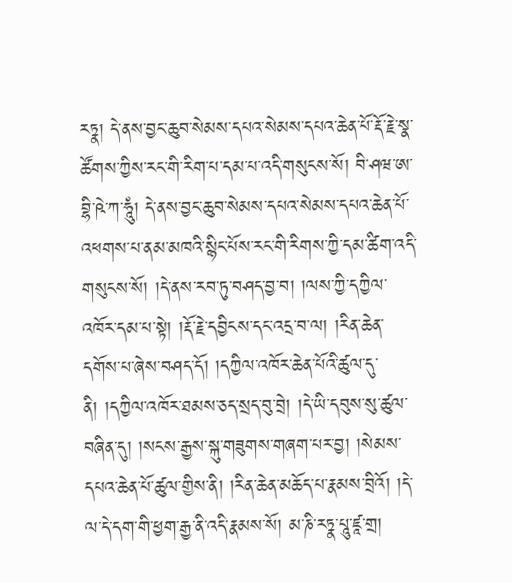རཏྣ། དེ་ནས་བྱང་ཆུབ་སེམས་དཔའ་སེམས་དཔའ་ཆེན་པོ་རྡོ་རྗེ་སྣ་ཚོགས་ཀྱིས་རང་གི་རིག་པ་དམ་པ་འདི་གསུངས་སོ། བི་ཤཝ་ཨ་བྷི་ཥེ་ཀ་ཧཱུཾ། དེ་ནས་བྱང་ཆུབ་སེམས་དཔའ་སེམས་དཔའ་ཆེན་པོ་འཕགས་པ་ནམ་མཁའི་སྙིང་པོས་རང་གི་རིགས་ཀྱི་དམ་ཚིག་འདི་གསུངས་སོ། །དེ་ནས་རབ་ཏུ་བཤད་བྱ་བ། །ལས་ཀྱི་དཀྱིལ་འཁོར་དམ་པ་སྟེ། །རྡོ་རྗེ་དབྱིངས་དང་འདྲ་བ་ལ། །རིན་ཆེན་དགོས་པ་ཞེས་བཤད་དོ། །དཀྱིལ་འཁོར་ཆེན་པོའི་ཚུལ་དུ་ནི། །དཀྱིལ་འཁོར་ཐམས་ཅད་སྲད་བུ་བྲེ། །དེ་ཡི་དབུས་སུ་ཚུལ་བཞིན་དུ། །སངས་རྒྱས་སྐུ་གཟུགས་གཞག་པར་བྱ། །སེམས་དཔའ་ཆེན་པོ་ཚུལ་གྱིས་ནི། །རིན་ཆེན་མཆོད་པ་རྣམས་བྲིའོ། །དེ་ལ་དེ་དག་གི་ཕྱག་རྒྱ་ནི་འདི་རྣམས་སོ། མ་ཎི་རཏྣ་པཱུ་ཛཱ་གྲ།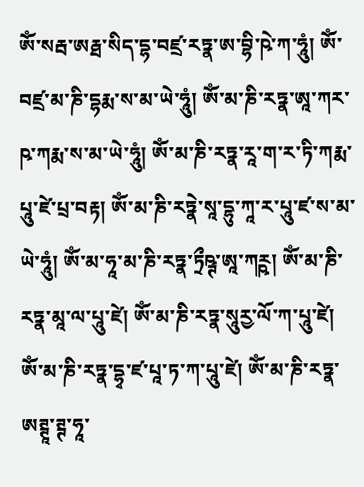ཨོཾ་སརྦ་ཨརྠ་སིད་དྷ་བཛྲ་རཏྣ་ཨ་བྷི་ཥེ་ཀ་ཧཱུཾ། ཨོཾ་བཛྲ་མ་ཎི་དྷརྨ་ས་མ་ཡེ་ཧཱུཾ། ཨོཾ་མ་ཎི་རཏྣ་ཨཱ་ཀར་ཥ་ཀརྨ་ས་མ་ཡེ་ཧཱུཾ། ཨོཾ་མ་ཎི་རཏྣ་རཱ་ག་ར་ཏི་ཀརྨ་པཱུ་ཛེ་པྲ་བརྟ། ཨོཾ་མ་ཎི་རཏྣེ་སཱ་དྷུ་ཀཱ་ར་པཱུ་ཛ་ས་མ་ཡེ་ཧཱུཾ། ཨོཾ་མ་ཧཱ་མ་ཎི་རཏྣ་ཏྲྀཥྚ་ཨཱ་ཀཪྵ། ཨོཾ་མ་ཎི་རཏྣ་མཱ་ལ་པཱུ་ཛེ། ཨོཾ་མ་ཎི་རཏྣ་སཱུརྱ་ལོ་ཀ་པཱུ་ཛེ། ཨོཾ་མ་ཎི་རཏྣ་དྷྭ་ཛ་པཱ་ཏ་ཀ་པཱུ་ཛེ། ཨོཾ་མ་ཎི་རཏྣ་ཨཊྚཱ་ཊྚ་ཧཱ་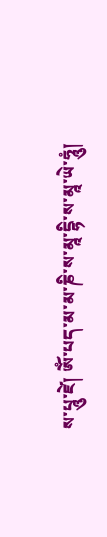ས་པཱུ་ཛེ། ཨོཾ་པད་མ་མ་ཎི་ས་མཱ་དྷི་ས་མཱ་ཡེ་ཧཱུཾ།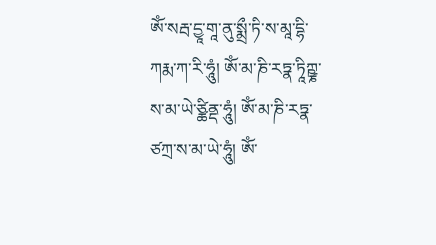ཨོཾ་སརྦ་དྱཱ་གཱ་ནུ་སྨྲྀ་ཏི་ས་མཱ་དྷི་ཀརྨ་ཀ་རི་ཧཱུཾ། ཨོཾ་མ་ཎི་རཏྣ་ཏཱིཀྵྞ་ས་མ་ཡེ་ཙྪིནྡ་ཧཱུཾ། ཨོཾ་མ་ཎི་རཏྣ་ཙཀྲ་ས་མ་ཡེ་ཧཱུཾ། ཨོཾ་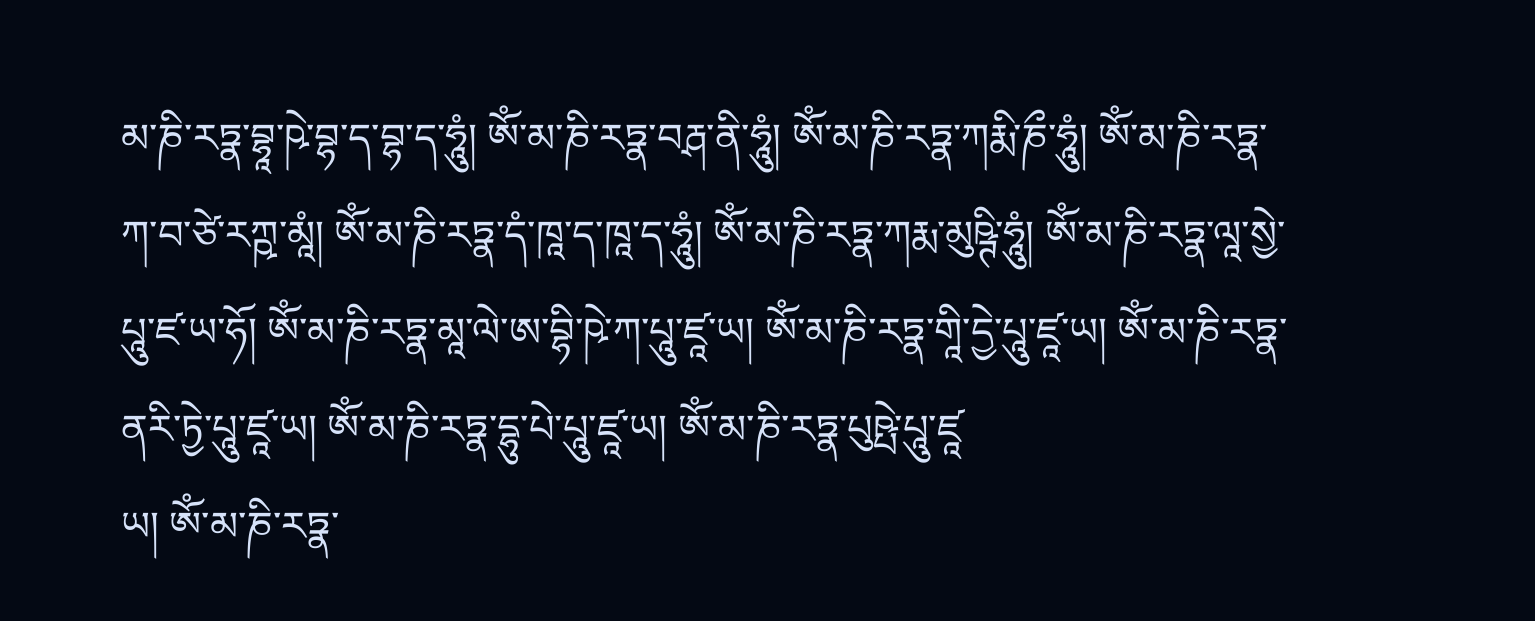མ་ཎི་རཏྣ་བྷཱ་ཥེ་བྷ་ད་བྷ་ད་ཧཱུཾ། ཨོཾ་མ་ཎི་རཏྣ་བརྴ་ནི་ཧཱུཾ། ཨོཾ་མ་ཎི་རཏྣ་ཀརྨི་ཎྀ་ཧཱུཾ། ཨོཾ་མ་ཎི་རཏྣ་ཀ་བ་ཙེ་རཀྵ་མཱཾ། ཨོཾ་མ་ཎི་རཏྣ་དཾ་ཁཱ་ད་ཁཱ་ད་ཧཱུཾ། ཨོཾ་མ་ཎི་རཏྣ་ཀརྨ་མུཥྚི་ཧཱུཾ། ཨོཾ་མ་ཎི་རཏྣ་ལཱ་སྱེ་པཱུ་ཛ་ཡ་ཧོ། ཨོཾ་མ་ཎི་རཏྣ་མཱ་ལེ་ཨ་བྷི་ཥེ་ཀ་པཱུ་ཛཱ་ཡ། ཨོཾ་མ་ཎི་རཏྣ་གཱི་དྱེ་པཱུ་ཛཱ་ཡ། ཨོཾ་མ་ཎི་རཏྣ་ནརི་ཏྱེ་པཱུ་ཛཱ་ཡ། ཨོཾ་མ་ཎི་རཏྣ་དྷུ་པེ་པཱུ་ཛཱ་ཡ། ཨོཾ་མ་ཎི་རཏྣ་པུཥྤེ་པཱུ་ཛཱ
ཡ། ཨོཾ་མ་ཎི་རཏྣ་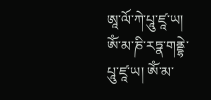ཨཱ་ལོ་ཀེ་པཱུ་ཛཱ་ཡ། ཨོཾ་མ་ཎི་རཏྣ་གནྡྷེ་པཱུ་ཛཱ་ཡ། ཨོཾ་མ་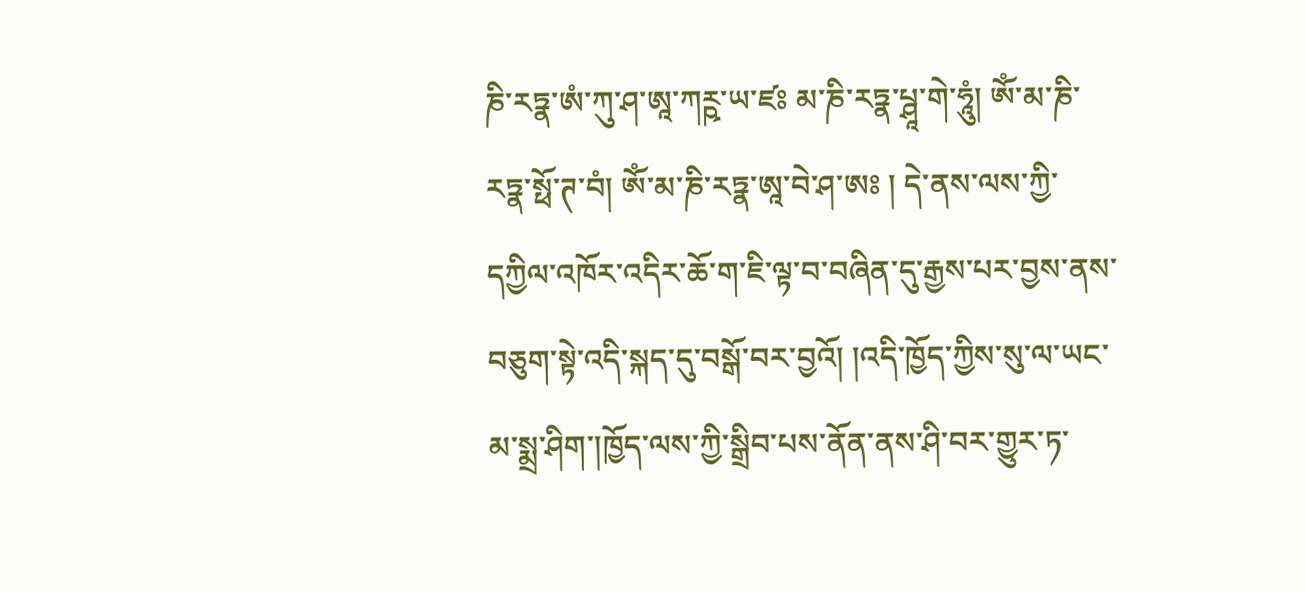ཎི་རཏྣ་ཨཾ་ཀུ་ཤ་ཨཱ་ཀཪྵ་ཡ་ཛཿ མ་ཎི་རཏྣ་པྴཱ་གེ་ཧཱུཾ། ཨོཾ་མ་ཎི་རཏྣ་སྥོ་ཊ་བཾ། ཨོཾ་མ་ཎི་རཏྣ་ཨཱ་བེ་ཤ་ཨཿ ། དེ་ནས་ལས་ཀྱི་དཀྱིལ་འཁོར་འདིར་ཆོ་ག་ཇི་ལྟ་བ་བཞིན་དུ་རྒྱས་པར་བྱས་ནས་བཅུག་སྟེ་འདི་སྐད་དུ་བསྒོ་བར་བྱའོ། །འདི་ཁྱོད་ཀྱིས་སུ་ལ་ཡང་མ་སྨྲ་ཤིག་།ཁྱོད་ལས་ཀྱི་སྒྲིབ་པས་ནོན་ནས་ཤི་བར་གྱུར་ཏ་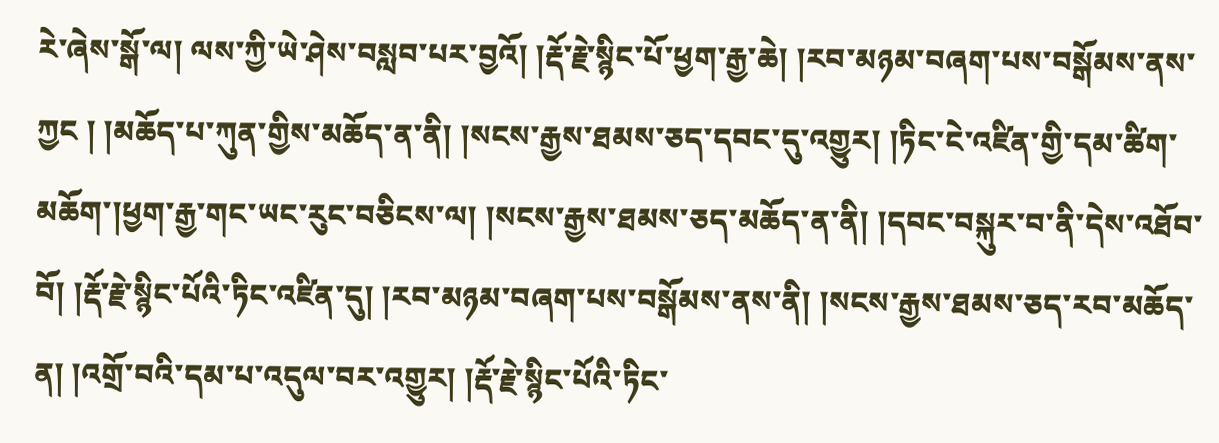རེ་ཞེས་སྒོ་ལ། ལས་ཀྱི་ཡེ་ཤེས་བསླབ་པར་བྱའོ། །རྡོ་རྗེ་སྙིང་པོ་ཕྱག་རྒྱ་ཆེ། །རབ་མཉམ་བཞག་པས་བསྒོམས་ནས་ཀྱང ། །མཆོད་པ་ཀུན་གྱིས་མཆོད་ན་ནི། །སངས་རྒྱས་ཐམས་ཅད་དབང་དུ་འགྱུར། །ཏིང་ངེ་འཛིན་གྱི་དམ་ཚིག་མཆོག་།ཕྱག་རྒྱ་གང་ཡང་རུང་བཅིངས་ལ། །སངས་རྒྱས་ཐམས་ཅད་མཆོད་ན་ནི། །དབང་བསྐུར་བ་ནི་དེས་འཐོབ་བོ། །རྡོ་རྗེ་སྙིང་པོའི་ཏིང་འཛིན་དུ། །རབ་མཉམ་བཞག་པས་བསྒོམས་ནས་ནི། །སངས་རྒྱས་ཐམས་ཅད་རབ་མཆོད་ན། །འགྲོ་བའི་དམ་པ་འདུལ་བར་འགྱུར། །རྡོ་རྗེ་སྙིང་པོའི་ཏིང་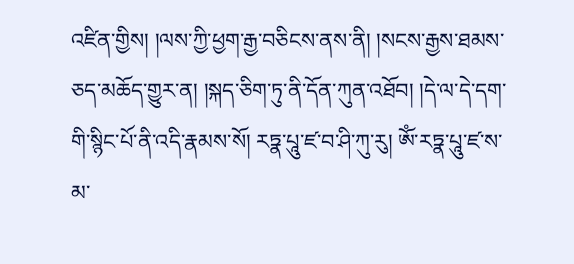འཛིན་གྱིས། །ལས་ཀྱི་ཕྱག་རྒྱ་བཅིངས་ནས་ནི། །སངས་རྒྱས་ཐམས་ཅད་མཆོད་གྱུར་ན། །སྐད་ཅིག་ཏུ་ནི་དོན་ཀུན་འཐོབ། །དེ་ལ་དེ་དག་གི་སྙིང་པོ་ནི་འདི་རྣམས་སོ། རཏྣ་པཱུ་ཛ་བ་ཤི་ཀུ་རུ། ཨོཾ་རཏྣ་པཱུ་ཛ་ས་མ་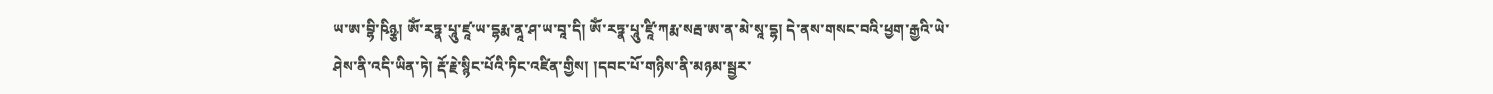ཡ་ཨ་བྷི་ཥིཉྩ། ཨོཾ་རཏྣ་པཱུ་ཛཱ་ཡ་དྷརྨ་ནཱ་ཤ་ཡ་བཱ་དི། ཨོཾ་རཏྣ་པཱུ་ཛཱི་ཀརྨ་སརྦ་ཨ་ན་མེ་སཱ་དྷ། དེ་ནས་གསང་བའི་ཕྱག་རྒྱའི་ཡེ་ཤེས་ནི་འདི་ཡིན་ཏེ། རྡོ་རྗེ་སྙིང་པོའི་ཏིང་འཛིན་གྱིས། །དབང་པོ་གཉིས་ནི་མཉམ་སྦྱར་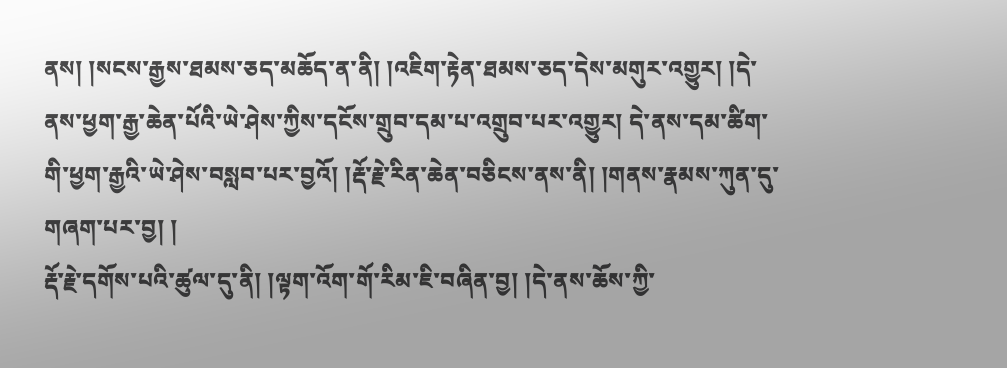ནས། །སངས་རྒྱས་ཐམས་ཅད་མཆོད་ན་ནི། །འཇིག་རྟེན་ཐམས་ཅད་དེས་མགུར་འགྱུར། །དེ་ནས་ཕྱག་རྒྱ་ཆེན་པོའི་ཡེ་ཤེས་ཀྱིས་དངོས་གྲུབ་དམ་པ་འགྲུབ་པར་འགྱུར། དེ་ནས་དམ་ཚིག་གི་ཕྱག་རྒྱའི་ཡེ་ཤེས་བསླབ་པར་བྱའོ། །རྡོ་རྗེ་རིན་ཆེན་བཅིངས་ནས་ནི། །གནས་རྣམས་ཀུན་དུ་གཞག་པར་བྱ། །
རྡོ་རྗེ་དགོས་པའི་ཚུལ་དུ་ནི། །ལྟག་འོག་གོ་རིམ་ཇི་བཞིན་བྱ། །དེ་ནས་ཆོས་ཀྱི་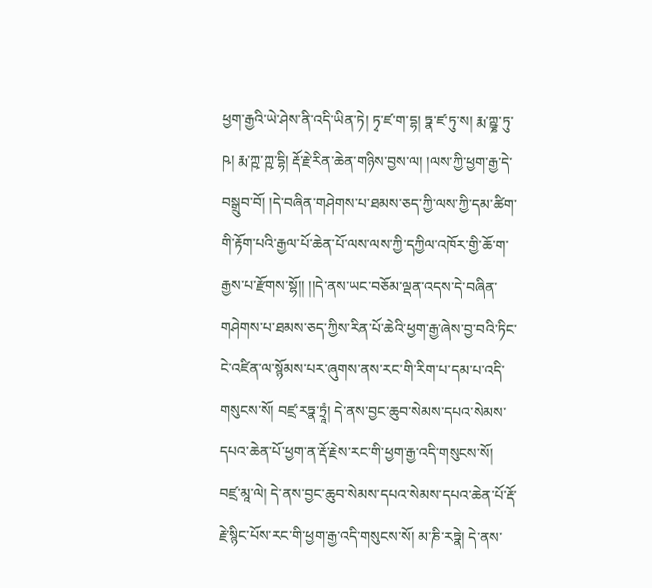ཕྱག་རྒྱའི་ཡེ་ཤེས་ནི་འདི་ཡིན་ཏེ། ཏྭ་ཛ་ག་དྷ། ཏྣ་ཛ་ཏུ་ས། རྨ་ཀྵྞ་ཏུ་ཥ། རྨ་ཀྵ་ཀྵ་དྷི། རྡོ་རྗེ་རིན་ཆེན་གཉིས་བྱས་ལ། །ལས་ཀྱི་ཕྱག་རྒྱ་དེ་བསྒྲུབ་བོ། །དེ་བཞིན་གཤེགས་པ་ཐམས་ཅད་ཀྱི་ལས་ཀྱི་དམ་ཚིག་གི་རྟོག་པའི་རྒྱལ་པོ་ཆེན་པོ་ལས་ལས་ཀྱི་དཀྱིལ་འཁོར་གྱི་ཆོ་ག་རྒྱས་པ་རྫོགས་སྷོ།། །།དེ་ནས་ཡང་བཅོམ་ལྡན་འདས་དེ་བཞིན་གཤེགས་པ་ཐམས་ཅད་ཀྱིས་རིན་པོ་ཆེའི་ཕྱག་རྒྱ་ཞེས་བྱ་བའི་ཏིང་ངེ་འཛིན་ལ་སྙོམས་པར་ཞུགས་ནས་རང་གི་རིག་པ་དམ་པ་འདི་གསུངས་སོ། བཛྲ་རཏྣ་ཏྲཱཾ། དེ་ནས་བྱང་ཆུབ་སེམས་དཔའ་སེམས་དཔའ་ཆེན་པོ་ཕྱག་ན་རྡོ་རྗེས་རང་གི་ཕྱག་རྒྱ་འདི་གསུངས་སོ། བཛྲ་མཱ་ལེ། དེ་ནས་བྱང་ཆུབ་སེམས་དཔའ་སེམས་དཔའ་ཆེན་པོ་རྡོ་རྗེ་སྙིང་པོས་རང་གི་ཕྱག་རྒྱ་འདི་གསུངས་སོ། མ་ཎི་རཏྣེ། དེ་ནས་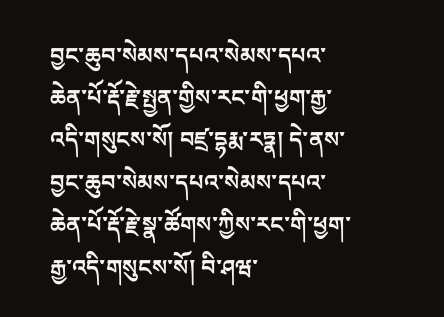བྱང་ཆུབ་སེམས་དཔའ་སེམས་དཔའ་ཆེན་པོ་རྡོ་རྗེ་སྤྱན་གྱིས་རང་གི་ཕྱག་རྒྱ་འདི་གསུངས་སོ། བཛྲ་དྷརྨ་རཏྣ། དེ་ནས་བྱང་ཆུབ་སེམས་དཔའ་སེམས་དཔའ་ཆེན་པོ་རྡོ་རྗེ་སྣ་ཚོགས་ཀྱིས་རང་གི་ཕྱག་རྒྱ་འདི་གསུངས་སོ། བི་ཤཝ་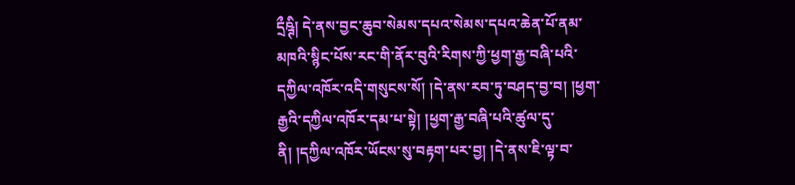དྲྀཥྚི། དེ་ནས་བྱང་ཆུབ་སེམས་དཔའ་སེམས་དཔའ་ཆེན་པོ་ནམ་མཁའི་སྙིང་པོས་རང་གི་ནོར་བུའི་རིགས་ཀྱི་ཕྱག་རྒྱ་བཞི་པའི་དཀྱིལ་འཁོར་འདི་གསུངས་སོ། །དེ་ནས་རབ་ཏུ་བཤད་བྱ་བ། །ཕྱག་རྒྱའི་དཀྱིལ་འཁོར་དམ་པ་སྟེ། །ཕྱག་རྒྱ་བཞི་པའི་ཚུལ་དུ་ནི། །དཀྱིལ་འཁོར་ཡོངས་སུ་བརྟག་པར་བྱ། །དེ་ནས་ཇི་ལྟ་བ་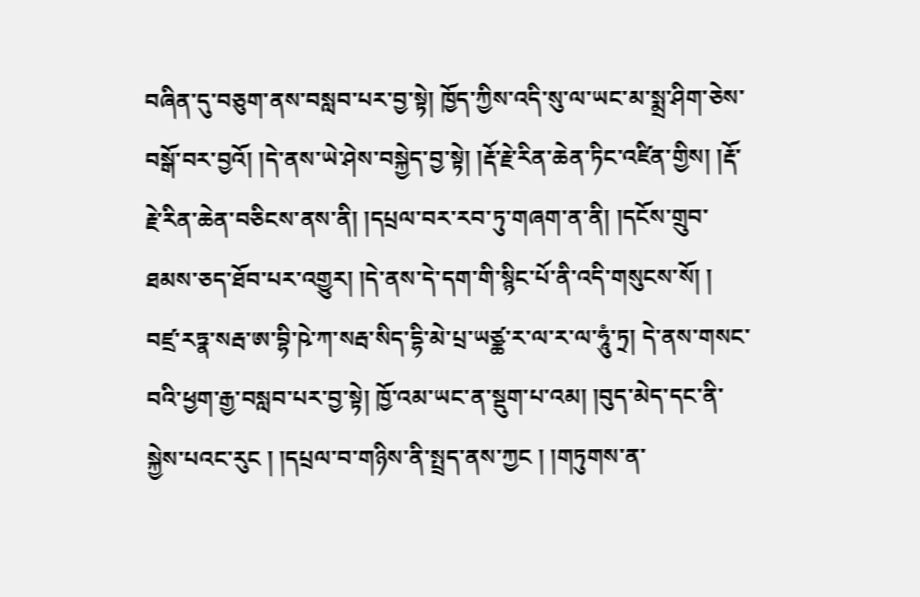བཞིན་དུ་བཅུག་ནས་བསླབ་པར་བྱ་སྟེ། ཁྱོད་ཀྱིས་འདི་སུ་ལ་ཡང་མ་སྨྲ་ཤིག་ཅེས་བསྒོ་བར་བྱའོ། །དེ་ནས་ཡེ་ཤེས་བསྐྱེད་བྱ་སྟེ། །རྡོ་རྗེ་རིན་ཆེན་ཏིང་འཛིན་གྱིས། །རྡོ་རྗེ་རིན་ཆེན་བཅིངས་ནས་ནི། །དཔྲལ་བར་རབ་ཏུ་གཞག་ན་ནི། །དངོས་གྲུབ་ཐམས་ཅད་ཐོབ་པར་འགྱུར། །དེ་ནས་དེ་དག་གི་སྙིང་པོ་ནི་འདི་གསུངས་སོ། །
བཛྲ་རཏྣ་སརྦ་ཨ་བྷི་ཥེ་ཀ་སརྦ་སིད་དྷི་མེ་པྲ་ཡཙྪ་ར་ལ་ར་ལ་ཧཱུཾ་ཏྲ། དེ་ནས་གསང་བའི་ཕྱག་རྒྱ་བསླབ་པར་བྱ་སྟེ། ཁྱོ་འམ་ཡང་ན་སྡུག་པ་འམ། །བུད་མེད་དང་ནི་སྐྱེས་པའང་རུང ། །དཔྲལ་བ་གཉིས་ནི་སྤྲད་ནས་ཀྱང ། །གཏུགས་ན་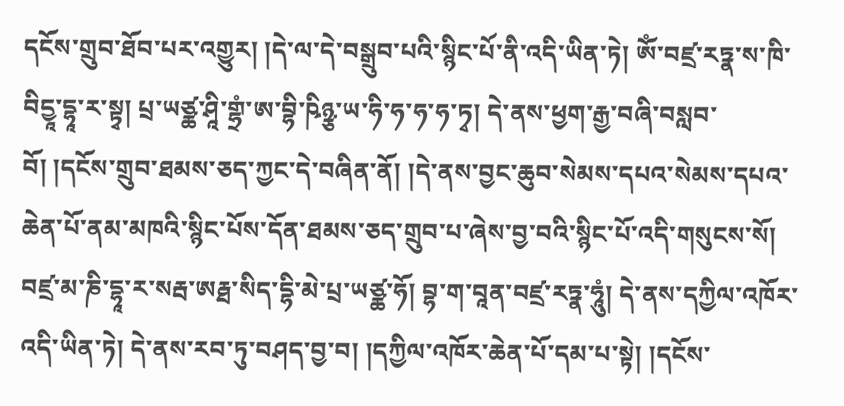དངོས་གྲུབ་ཐོབ་པར་འགྱུར། །དེ་ལ་དེ་བསྒྲུབ་པའི་སྙིང་པོ་ནི་འདི་ཡིན་ཏེ། ཨོཾ་བཛྲ་རཏྣ་ས་ཁི་བིདྱཱ་དྷཱ་ར་སྟྭ། པྲ་ཡཙྪ་ཤཱི་གྷྲཾ་ཨ་བྷི་ཥིཉྩ་ཡ་ཧི་ཧ་ཧ་ཧ་ཏྭ། དེ་ནས་ཕྱག་རྒྱ་བཞི་བསླབ་བོ། །དངོས་གྲུབ་ཐམས་ཅད་ཀྱང་དེ་བཞིན་ནོ། །དེ་ནས་བྱང་ཆུབ་སེམས་དཔའ་སེམས་དཔའ་ཆེན་པོ་ནམ་མཁའི་སྙིང་པོས་དོན་ཐམས་ཅད་གྲུབ་པ་ཞེས་བྱ་བའི་སྙིང་པོ་འདི་གསུངས་སོ། བཛྲ་མ་ཎི་དྷཱ་ར་སརྦ་ཨརྠ་སིད་དྷི་མེ་པྲ་ཡཙྪ་ཧོ། བྷ་ག་བཱན་བཛྲ་རཏྣ་ཧཱུཾ། དེ་ནས་དཀྱིལ་འཁོར་འདི་ཡིན་ཏེ། དེ་ནས་རབ་ཏུ་བཤད་བྱ་བ། །དཀྱིལ་འཁོར་ཆེན་པོ་དམ་པ་སྟེ། །དངོས་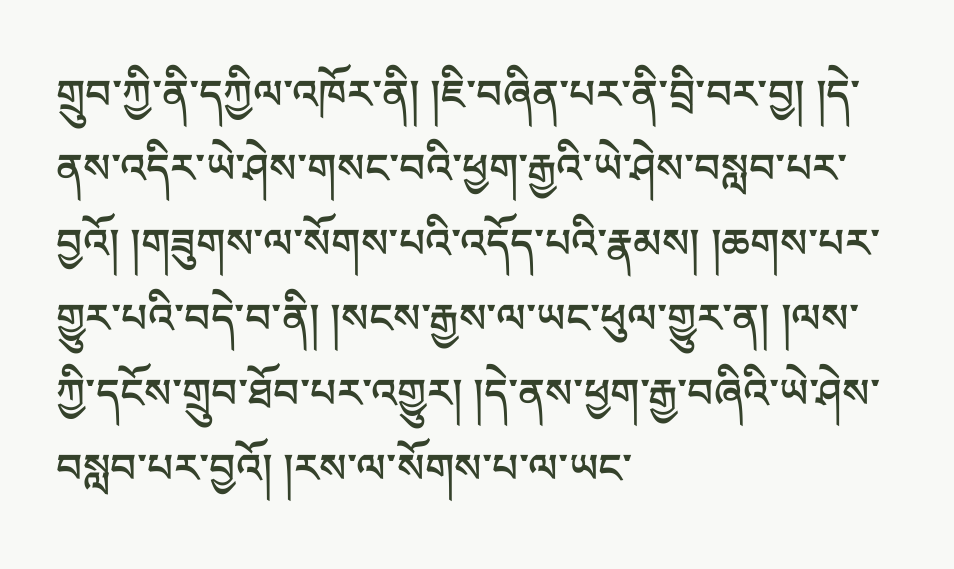གྲུབ་ཀྱི་ནི་དཀྱིལ་འཁོར་ནི། །ཇི་བཞིན་པར་ནི་བྲི་བར་བྱ། །དེ་ནས་འདིར་ཡེ་ཤེས་གསང་བའི་ཕྱག་རྒྱའི་ཡེ་ཤེས་བསླབ་པར་བྱའོ། །གཟུགས་ལ་སོགས་པའི་འདོད་པའི་རྣམས། །ཆགས་པར་གྱུར་པའི་བདེ་བ་ནི། །སངས་རྒྱས་ལ་ཡང་ཕུལ་གྱུར་ན། །ལས་ཀྱི་དངོས་གྲུབ་ཐོབ་པར་འགྱུར། །དེ་ནས་ཕྱག་རྒྱ་བཞིའི་ཡེ་ཤེས་བསླབ་པར་བྱའོ། །རས་ལ་སོགས་པ་ལ་ཡང་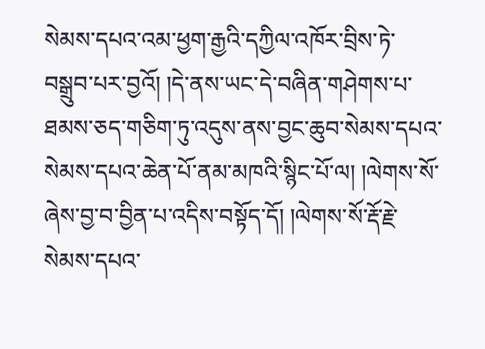སེམས་དཔའ་འམ་ཕྱག་རྒྱའི་དཀྱིལ་འཁོར་བྲིས་ཏེ་བསྒྲུབ་པར་བྱའོ། །དེ་ནས་ཡང་དེ་བཞིན་གཤེགས་པ་ཐམས་ཅད་གཅིག་ཏུ་འདུས་ནས་བྱང་ཆུབ་སེམས་དཔའ་སེམས་དཔའ་ཆེན་པོ་ནམ་མཁའི་སྙིང་པོ་ལ། །ལེགས་སོ་ཞེས་བྱ་བ་བྱིན་པ་འདིས་བསྟོད་དོ། །ལེགས་སོ་རྡོ་རྗེ་སེམས་དཔའ་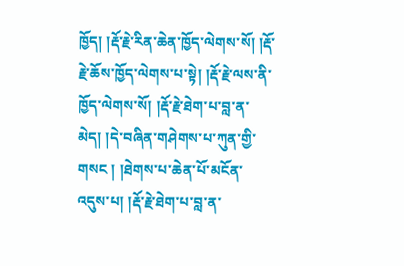ཁྱོད། །རྡོ་རྗེ་རིན་ཆེན་ཁྱོད་ལེགས་སོ། །རྡོ་རྗེ་ཆོས་ཁྱོད་ལེགས་པ་སྟེ། །རྡོ་རྗེ་ལས་ནི་ཁྱོད་ལེགས་སོ། །རྡོ་རྗེ་ཐེག་པ་བླ་ན་མེད། །དེ་བཞིན་གཤེགས་པ་ཀུན་གྱི་གསང ། །ཐེགས་པ་ཆེན་པོ་མངོན་འདུས་པ། །རྡོ་རྗེ་ཐེག་པ་བླ་ན་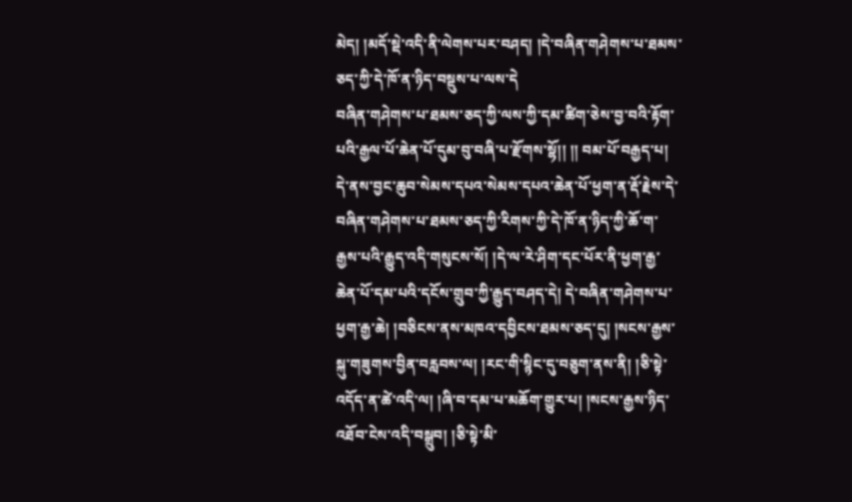མེད། །མདོ་སྡེ་འདི་ནི་ལེགས་པར་བཤད། །དེ་བཞིན་གཤེགས་པ་ཐམས་ཅད་ཀྱི་དེ་ཁོ་ན་ཉིད་བསྡུས་པ་ལས་དེ
བཞིན་གཤེགས་པ་ཐམས་ཅད་ཀྱི་ལས་ཀྱི་དམ་ཚིག་ཅེས་བྱ་བའི་རྟོག་པའི་རྒྱལ་པོ་ཆེན་པོ་དུམ་བུ་བཞི་པ་རྫོགས་སྷོ།། །། བམ་པོ་བརྒྱད་པ། དེ་ནས་བྱང་ཆུབ་སེམས་དཔའ་སེམས་དཔའ་ཆེན་པོ་ཕྱག་ན་རྡོ་རྗེས་དེ་བཞིན་གཤེགས་པ་ཐམས་ཅད་ཀྱི་རིགས་ཀྱི་དེ་ཁོ་ན་ཉིད་ཀྱི་ཆོ་ག་རྒྱས་པའི་རྒྱུད་འདི་གསུངས་སོ། །དེ་ལ་རེ་ཤིག་དང་པོར་ནི་ཕྱག་རྒྱ་ཆེན་པོ་དམ་པའི་དངོས་གྲུབ་ཀྱི་རྒྱུད་བཤད་དེ། དེ་བཞིན་གཤེགས་པ་ཕྱག་རྒྱ་ཆེ། །བཅིངས་ནས་མཁའ་དབྱིངས་ཐམས་ཅད་དུ། །སངས་རྒྱས་སྐུ་གཟུགས་བྱིན་བརླབས་ལ། །རང་གི་སྙིང་དུ་བཅུག་ནས་ནི། །ཅི་སྟེ་འདོད་ན་ཚེ་འདི་ལ། །ཞི་བ་དམ་པ་མཆོག་གྱུར་པ། །སངས་རྒྱས་ཉིད་འཐོབ་ངེས་འདི་བསྒྲུབ། །ཅི་སྟེ་མི་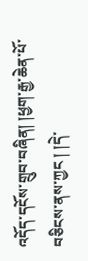འདོད་དངོས་གྲུབ་བཞིན། །ཕྱག་རྒྱ་ཆེན་པོ་བཅིངས་ནས་ཀྱང ། །དེ་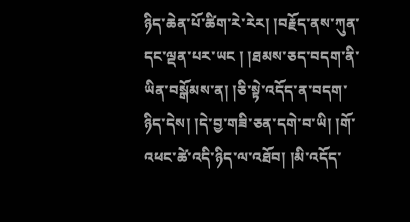ཉིད་ཆེན་པོ་ཚིག་རེ་རེར། །བརྗོད་ནས་ཀུན་དང་ལྡན་པར་ཡང ། །ཐམས་ཅད་བདག་ནི་ཡིན་བསྒོམས་ན། །ཅི་སྟེ་འདོད་ན་བདག་ཉིད་དེས། །དེ་བྱ་གཟི་ཅན་དགེ་བ་ཡི། །གོ་འཕང་ཚེ་འདི་ཉིད་ལ་འཐོབ། །མི་འདོད་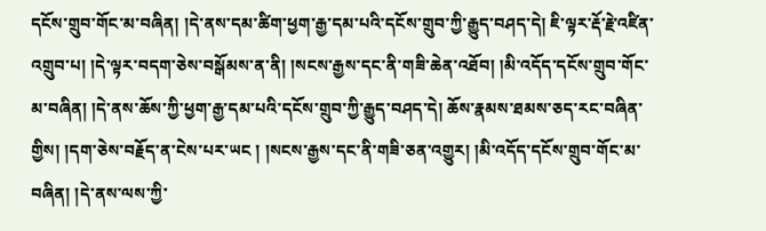དངོས་གྲུབ་གོང་མ་བཞིན། །དེ་ནས་དམ་ཚིག་ཕྱག་རྒྱ་དམ་པའི་དངོས་གྲུབ་ཀྱི་རྒྱུད་བཤད་དེ། ཇི་ལྟར་རྡོ་རྗེ་འཛིན་འགྲུབ་པ། །དེ་ལྟར་བདག་ཅེས་བསྒོམས་ན་ནི། །སངས་རྒྱས་དང་ནི་གཟི་ཆེན་འཐོབ། །མི་འདོད་དངོས་གྲུབ་གོང་མ་བཞིན། །དེ་ནས་ཆོས་ཀྱི་ཕྱག་རྒྱ་དམ་པའི་དངོས་གྲུབ་ཀྱི་རྒྱུད་བཤད་དེ། ཆོས་རྣམས་ཐམས་ཅད་རང་བཞིན་གྱིས། །དག་ཅེས་བརྗོད་ན་ངེས་པར་ཡང ། །སངས་རྒྱས་དང་ནི་གཟི་ཅན་འགྱུར། །མི་འདོད་དངོས་གྲུབ་གོང་མ་བཞིན། །དེ་ནས་ལས་ཀྱི་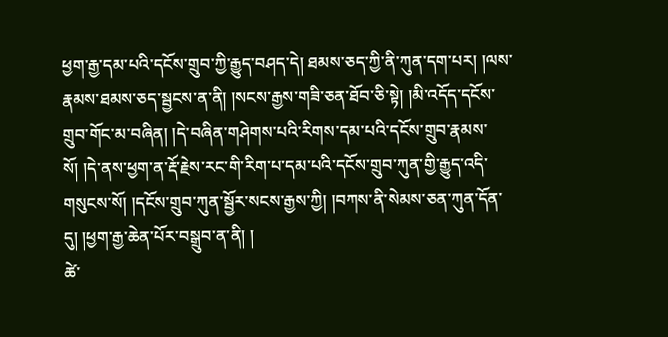ཕྱག་རྒྱ་དམ་པའི་དངོས་གྲུབ་ཀྱི་རྒྱུད་བཤད་དེ། ཐམས་ཅད་ཀྱི་ནི་ཀུན་དག་པར། །ལས་རྣམས་ཐམས་ཅད་སྦྱངས་ན་ནི། །སངས་རྒྱས་གཟི་ཅན་ཐོབ་ཅི་སྟེ། །མི་འདོད་དངོས་གྲུབ་གོང་མ་བཞིན། །དེ་བཞིན་གཤེགས་པའི་རིགས་དམ་པའི་དངོས་གྲུབ་རྣམས་སོ། །དེ་ནས་ཕྱག་ན་རྡོ་རྗེས་རང་གི་རིག་པ་དམ་པའི་དངོས་གྲུབ་ཀུན་གྱི་རྒྱུད་འདི་གསུངས་སོ། །དངོས་གྲུབ་ཀུན་སྦྱོར་སངས་རྒྱས་ཀྱི། །བཀས་ནི་སེམས་ཅན་ཀུན་དོན་དུ། །ཕྱག་རྒྱ་ཆེན་པོར་བསྒྲུབ་ན་ནི། །
ཚེ་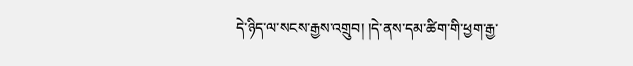དེ་ཉིད་ལ་སངས་རྒྱས་འགྲུབ། །དེ་ནས་དམ་ཚིག་གི་ཕྱག་རྒྱ་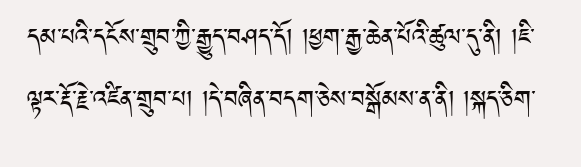དམ་པའི་དངོས་གྲུབ་ཀྱི་རྒྱུད་བཤད་དོ། །ཕྱག་རྒྱ་ཆེན་པོའི་ཚུལ་དུ་ནི། །ཇི་ལྟར་རྡོ་རྗེ་འཛིན་གྲུབ་པ། །དེ་བཞིན་བདག་ཅེས་བསྒོམས་ན་ནི། །སྐད་ཅིག་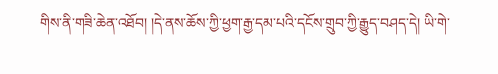གིས་ནི་གཟི་ཆེན་འཐོབ། །དེ་ནས་ཆོས་ཀྱི་ཕྱག་རྒྱ་དམ་པའི་དངོས་གྲུབ་ཀྱི་རྒྱུད་བཤད་དེ། ཡི་གེ་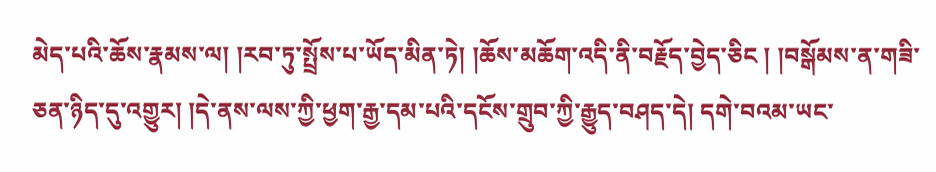མེད་པའི་ཆོས་རྣམས་ལ། །རབ་ཏུ་སྤྲོས་པ་ཡོད་མིན་ཏེ། །ཆོས་མཆོག་འདི་ནི་བརྗོད་བྱེད་ཅིང ། །བསྒོམས་ན་གཟི་ཅན་ཉིད་དུ་འགྱུར། །དེ་ནས་ལས་ཀྱི་ཕྱག་རྒྱ་དམ་པའི་དངོས་གྲུབ་ཀྱི་རྒྱུད་བཤད་དེ། དགེ་བའམ་ཡང་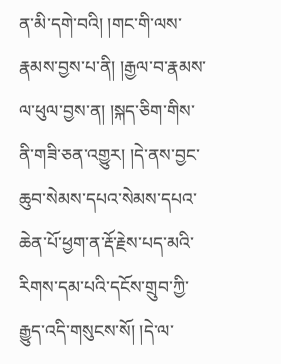ན་མི་དགེ་བའི། །གང་གི་ལས་རྣམས་བྱས་པ་ནི། །རྒྱལ་བ་རྣམས་ལ་ཕུལ་བྱས་ན། །སྐད་ཅིག་གིས་ནི་གཟི་ཅན་འགྱུར། །དེ་ནས་བྱང་ཆུབ་སེམས་དཔའ་སེམས་དཔའ་ཆེན་པོ་ཕྱག་ན་རྡོ་རྗེས་པད་མའི་རིགས་དམ་པའི་དངོས་གྲུབ་ཀྱི་རྒྱུད་འདི་གསུངས་སོ། །དེ་ལ་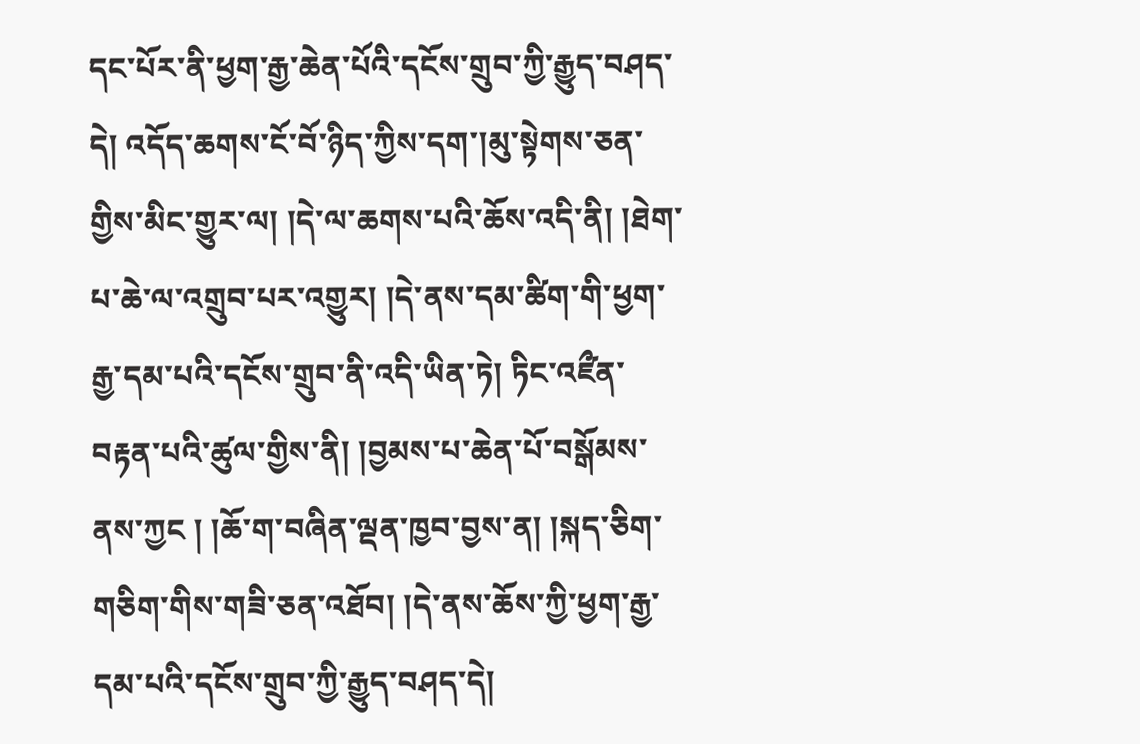དང་པོར་ནི་ཕྱག་རྒྱ་ཆེན་པོའི་དངོས་གྲུབ་ཀྱི་རྒྱུད་བཤད་དེ། འདོད་ཆགས་ངོ་བོ་ཉིད་ཀྱིས་དག་།མུ་སྟེགས་ཅན་གྱིས་མིང་གྱུར་ལ། །དེ་ལ་ཆགས་པའི་ཆོས་འདི་ནི། །ཐེག་པ་ཆེ་ལ་འགྲུབ་པར་འགྱུར། །དེ་ནས་དམ་ཚིག་གི་ཕྱག་རྒྱ་དམ་པའི་དངོས་གྲུབ་ནི་འདི་ཡིན་ཏེ། ཏིང་འཛྀན་བརྟན་པའི་ཚུལ་གྱིས་ནི། །བྱམས་པ་ཆེན་པོ་བསྒོམས་ནས་ཀྱང ། །ཆོ་ག་བཞིན་ལྡན་ཁྱབ་བྱས་ན། །སྐད་ཅིག་གཅིག་གིས་གཟི་ཅན་འཐོབ། །དེ་ནས་ཆོས་ཀྱི་ཕྱག་རྒྱ་དམ་པའི་དངོས་གྲུབ་ཀྱི་རྒྱུད་བཤད་དེ།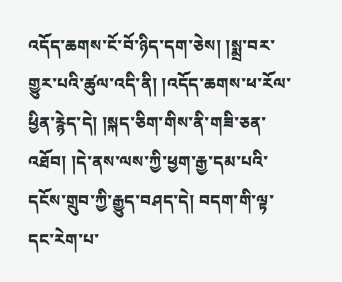འདོད་ཆགས་ངོ་བོ་ཉིད་དག་ཅེས། །སྨྲ་བར་གྱུར་པའི་ཚུལ་འདི་ནི། །འདོད་ཆགས་ཕ་རོལ་ཕྱིན་རྙེད་དེ། །སྐད་ཅིག་གིས་ནི་གཟི་ཅན་འཐོབ། །དེ་ནས་ལས་ཀྱི་ཕྱག་རྒྱ་དམ་པའི་དངོས་གྲུབ་ཀྱི་རྒྱུད་བཤད་དེ། བདག་གི་ལྟ་དང་རེག་པ་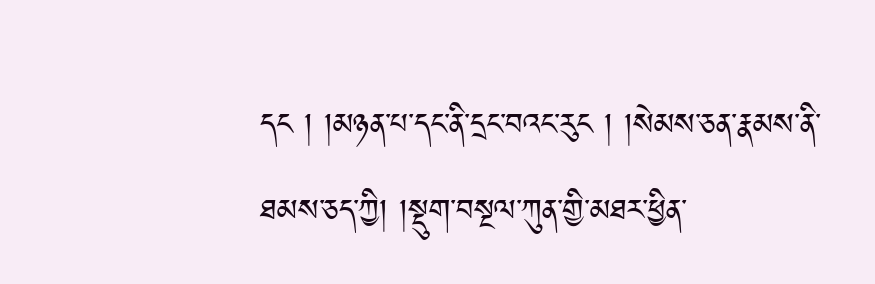དང ། །མཉན་པ་དང་ནི་དྲང་བའང་རུང ། །སེམས་ཅན་རྣམས་ནི་ཐམས་ཅད་ཀྱི། །སྡུག་བསྔལ་ཀུན་གྱི་མཐར་ཕྱིན་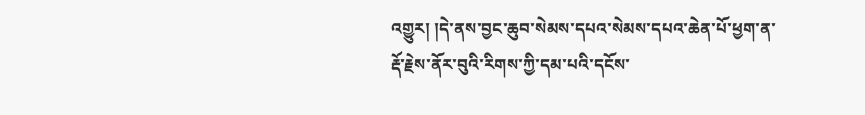འགྱུར། །དེ་ནས་བྱང་ཆུབ་སེམས་དཔའ་སེམས་དཔའ་ཆེན་པོ་ཕྱག་ན་རྡོ་རྗེས་ནོར་བུའི་རིགས་ཀྱི་དམ་པའི་དངོས་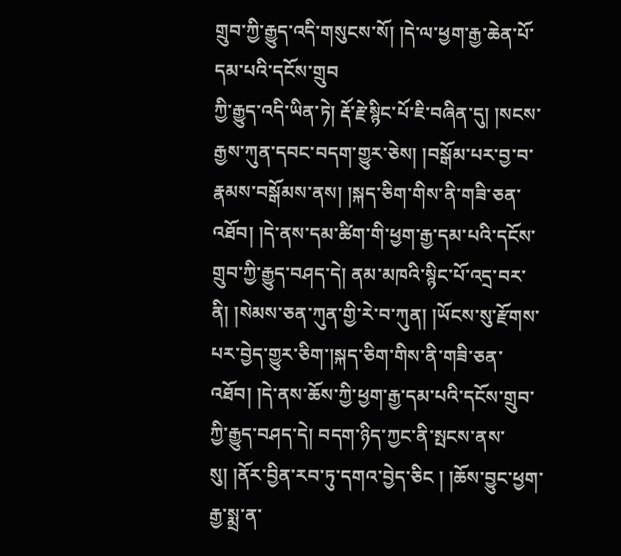གྲུབ་ཀྱི་རྒྱུད་འདི་གསུངས་སོ། །དེ་ལ་ཕྱག་རྒྱ་ཆེན་པོ་དམ་པའི་དངོས་གྲུབ
ཀྱི་རྒྱུད་འདི་ཡིན་ཏེ། རྡོ་རྗེ་སྙིང་པོ་ཇི་བཞིན་དུ། །སངས་རྒྱས་ཀུན་དབང་བདག་གྱུར་ཅེས། །བསྒོམ་པར་བྱ་བ་རྣམས་བསྒོམས་ནས། །སྐད་ཅིག་གིས་ནི་གཟི་ཅན་འཐོབ། །དེ་ནས་དམ་ཚིག་གི་ཕྱག་རྒྱ་དམ་པའི་དངོས་གྲུབ་ཀྱི་རྒྱུད་བཤད་དེ། ནམ་མཁའི་སྙིང་པོ་འདྲ་བར་ནི། །སེམས་ཅན་ཀུན་གྱི་རེ་བ་ཀུན། །ཡོངས་སུ་རྫོགས་པར་བྱེད་གྱུར་ཅིག་།སྐད་ཅིག་གིས་ནི་གཟི་ཅན་འཐོབ། །དེ་ནས་ཆོས་ཀྱི་ཕྱག་རྒྱ་དམ་པའི་དངོས་གྲུབ་ཀྱི་རྒྱུད་བཤད་དེ། བདག་ཉིད་ཀྱང་ནི་སྤངས་ནས་སུ། །ནོར་བྱིན་རབ་ཏུ་དགའ་བྱེད་ཅིང ། །ཆོས་བྱུང་ཕྱག་རྒྱ་སྨྲ་ན་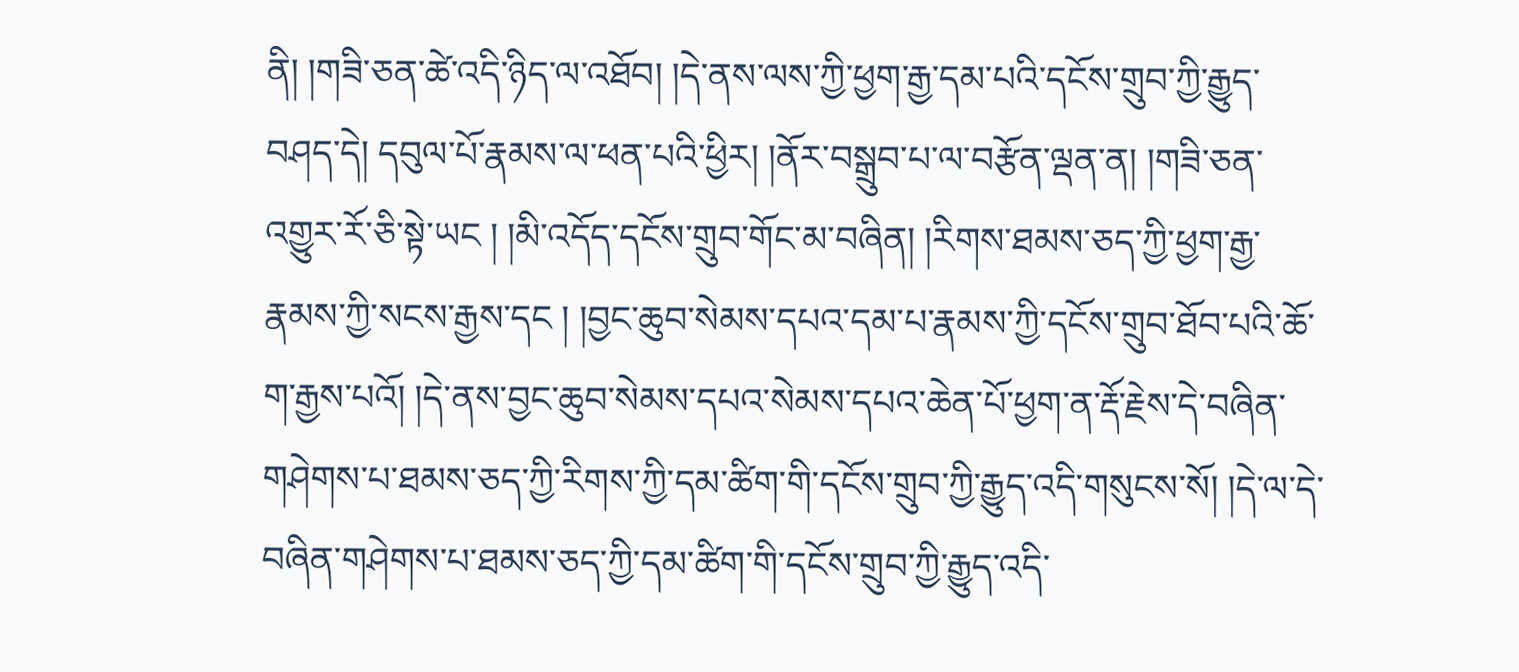ནི། །གཟི་ཅན་ཚེ་འདི་ཉིད་ལ་འཐོབ། །དེ་ནས་ལས་ཀྱི་ཕྱག་རྒྱ་དམ་པའི་དངོས་གྲུབ་ཀྱི་རྒྱུད་བཤད་དེ། དབུལ་པོ་རྣམས་ལ་ཕན་པའི་ཕྱིར། །ནོར་བསྒྲུབ་པ་ལ་བརྩོན་ལྡན་ན། །གཟི་ཅན་འགྱུར་རོ་ཅི་སྟེ་ཡང ། །མི་འདོད་དངོས་གྲུབ་གོང་མ་བཞིན། །རིགས་ཐམས་ཅད་ཀྱི་ཕྱག་རྒྱ་རྣམས་ཀྱི་སངས་རྒྱས་དང ། །བྱང་ཆུབ་སེམས་དཔའ་དམ་པ་རྣམས་ཀྱི་དངོས་གྲུབ་ཐོབ་པའི་ཆོ་ག་རྒྱས་པའོ། །དེ་ནས་བྱང་ཆུབ་སེམས་དཔའ་སེམས་དཔའ་ཆེན་པོ་ཕྱག་ན་རྡོ་རྗེས་དེ་བཞིན་གཤེགས་པ་ཐམས་ཅད་ཀྱི་རིགས་ཀྱི་དམ་ཚིག་གི་དངོས་གྲུབ་ཀྱི་རྒྱུད་འདི་གསུངས་སོ། །དེ་ལ་དེ་བཞིན་གཤེགས་པ་ཐམས་ཅད་ཀྱི་དམ་ཚིག་གི་དངོས་གྲུབ་ཀྱི་རྒྱུད་འདི་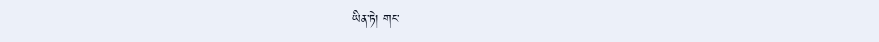ཡིན་ཏེ། གང་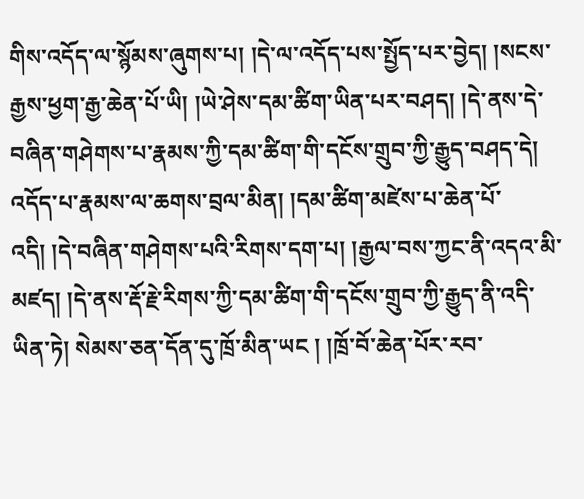གིས་འདོད་ལ་སྙོམས་ཞུགས་པ། །དེ་ལ་འདོད་པས་སྤྱོད་པར་བྱེད། །སངས་རྒྱས་ཕྱག་རྒྱ་ཆེན་པོ་ཡི། །ཡེ་ཤེས་དམ་ཚིག་ཡིན་པར་བཤད། །དེ་ནས་དེ་བཞིན་གཤེགས་པ་རྣམས་ཀྱི་དམ་ཚིག་གི་དངོས་གྲུབ་ཀྱི་རྒྱུད་བཤད་དེ། འདོད་པ་རྣམས་ལ་ཆགས་བྲལ་མིན། །དམ་ཚིག་མཛེས་པ་ཆེན་པོ་འདི། །དེ་བཞིན་གཤེགས་པའི་རིགས་དག་པ། །རྒྱལ་བས་ཀྱང་ནི་འདའ་མི་མཛད། །དེ་ནས་རྡོ་རྗེ་རིགས་ཀྱི་དམ་ཚིག་གི་དངོས་གྲུབ་ཀྱི་རྒྱུད་ནི་འདི་ཡིན་ཏེ། སེམས་ཅན་དོན་དུ་ཁྲོ་མིན་ཡང ། །ཁྲོ་བོ་ཆེན་པོར་རབ་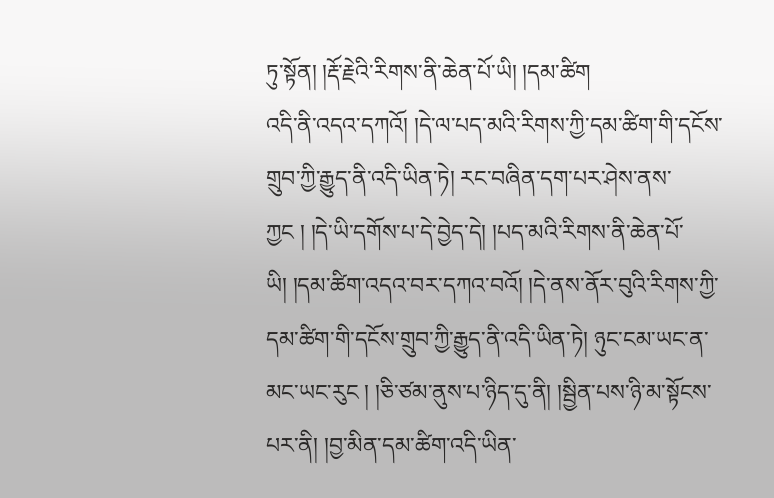ཏུ་སྟོན། །རྡོ་རྗེའི་རིགས་ནི་ཆེན་པོ་ཡི། །དམ་ཚིག
འདི་ནི་འདའ་དཀའོ། །དེ་ལ་པད་མའི་རིགས་ཀྱི་དམ་ཚིག་གི་དངོས་གྲུབ་ཀྱི་རྒྱུད་ནི་འདི་ཡིན་ཏེ། རང་བཞིན་དག་པར་ཤེས་ནས་ཀྱང ། །དེ་ཡི་དགོས་པ་དེ་བྱེད་དེ། །པད་མའི་རིགས་ནི་ཆེན་པོ་ཡི། །དམ་ཚིག་འདའ་བར་དཀའ་བའོ། །དེ་ནས་ནོར་བུའི་རིགས་ཀྱི་དམ་ཚིག་གི་དངོས་གྲུབ་ཀྱི་རྒྱུད་ནི་འདི་ཡིན་ཏེ། ཉུང་ངམ་ཡང་ན་མང་ཡང་རུང ། །ཅི་ཙམ་ནུས་པ་ཉིད་དུ་ནི། །སྦྱིན་པས་ཉི་མ་སྟོངས་པར་ནི། །བྱ་མིན་དམ་ཚིག་འདི་ཡིན་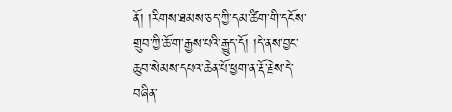ནོ། །རིགས་ཐམས་ཅད་ཀྱི་དམ་ཚིག་གི་དངོས་གྲུབ་ཀྱི་ཆོ་ག་རྒྱས་པའི་རྒྱུད་དོ། །དེ་ནས་བྱང་ཆུབ་སེམས་དཔའ་ཆེན་པོ་ཕྱག་ན་རྡོ་རྗེས་དེ་བཞིན་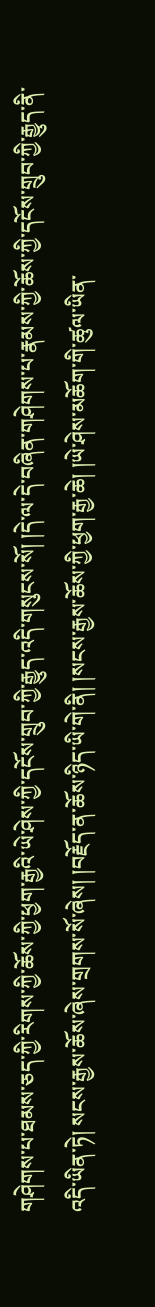གཤེགས་པ་ཐམས་ཅད་ཀྱི་རིགས་ཀྱི་ཆོས་ཀྱི་ཕྱག་རྒྱའི་ཡེ་ཤེས་ཀྱི་དངོས་གྲུབ་ཀྱི་རྒྱུད་འདི་གསུངས་སོ། །དེ་ལ་དེ་བཞིན་གཤེགས་པ་རྣམས་ཀྱི་ཆོས་ཀྱི་དངོས་གྲུབ་ཀྱི་རྒྱུད་ནི་འདི་ཡིན་ཏེ། སངས་རྒྱས་ཆོས་ཞེས་གྲགས་སོ་ཞེས། །བརྗོད་ན་ཆོས་ཉིད་ཡི་གེ་ནི། །སངས་རྒྱས་ཆོས་ཀྱི་ཕྱག་རྒྱ་ཆེ། །ཡེ་ཤེས་མཆོག་གི་ཚུལ་ཡིན་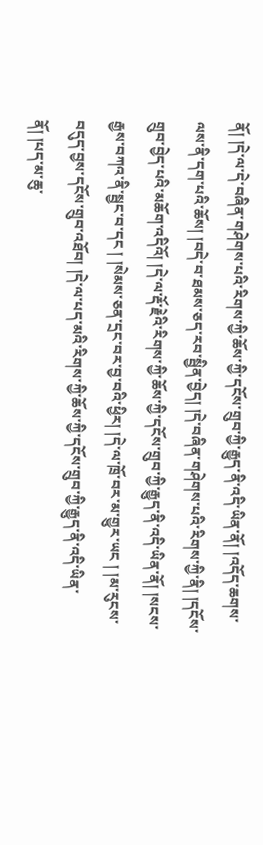ནོ། །དེ་ལ་དེ་བཞིན་གཤེགས་པའི་རིགས་ཀྱི་ཆོས་ཀྱི་དངོས་གྲུབ་ཀྱི་རྒྱུད་ནི་འདི་ཡིན་ནོ། །འདོད་ཆགས་ལས་ནི་དག་པའི་ཆོས། །བདེ་བ་ཐམས་ཅད་རབ་སྦྱིན་བྱེད། །དེ་བཞིན་གཤེགས་པའི་རིགས་ཀྱི་ནི། །དངོས་གྲུབ་བྱེད་པའི་མཆོག་འདིའོ། །དེ་ལ་རྡོ་རྗེའི་རིགས་ཀྱི་ཆོས་ཀྱི་དངོས་གྲུབ་ཀྱི་རྒྱུད་ནི་འདི་ཡིན་ནོ། །སངས་རྒྱས་བཀའ་ནི་སྦྱང་བ་དང ། །སེམས་ཅན་དྲང་བར་བྱ་བའི་ཕྱིར། །དེ་ལ་ཁྲོ་བར་མ་གྱུར་ཡང ། །མ་རུངས་བདུད་བྱས་དངོས་གྲུབ་འཐོབ། །དེ་ལ་པད་མའི་རིགས་ཀྱི་ཆོས་ཀྱི་དངོས་གྲུབ་ཀྱི་རྒྱུད་ནི་འདི་ཡིན་ནོ། །པད་མ་ཆུ་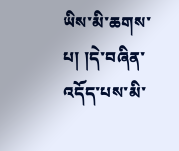ཡིས་མི་ཆགས་པ། །དེ་བཞིན་འདོད་པས་མི་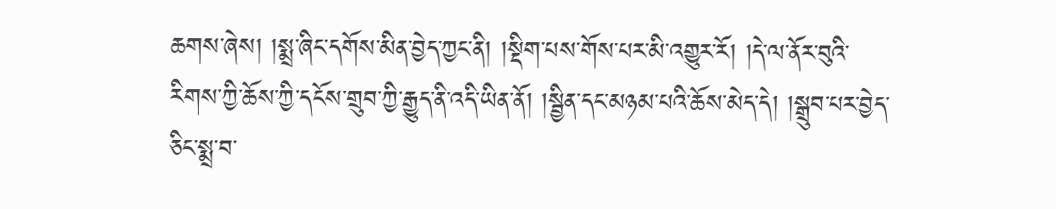ཆགས་ཞེས། །སྨྲ་ཞིང་དགོས་མིན་བྱེད་ཀྱང་ནི། །སྡིག་པས་གོས་པར་མི་འགྱུར་རོ། །དེ་ལ་ནོར་བུའི་རིགས་ཀྱི་ཆོས་ཀྱི་དངོས་གྲུབ་ཀྱི་རྒྱུད་ནི་འདི་ཡིན་ནོ། །སྦྱིན་དང་མཉམ་པའི་ཆོས་མེད་དེ། །སྒྲུབ་པར་བྱེད་ཅིང་སྨྲ་བ་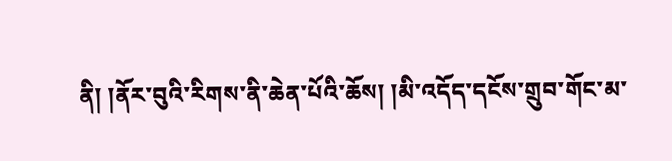ནི། །ནོར་བུའི་རིགས་ནི་ཆེན་པོའི་ཆོས། །མི་འདོད་དངོས་གྲུབ་གོང་མ་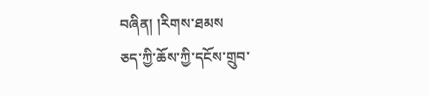བཞིན། །རིགས་ཐམས
ཅད་ཀྱི་ཆོས་ཀྱི་དངོས་གྲུབ་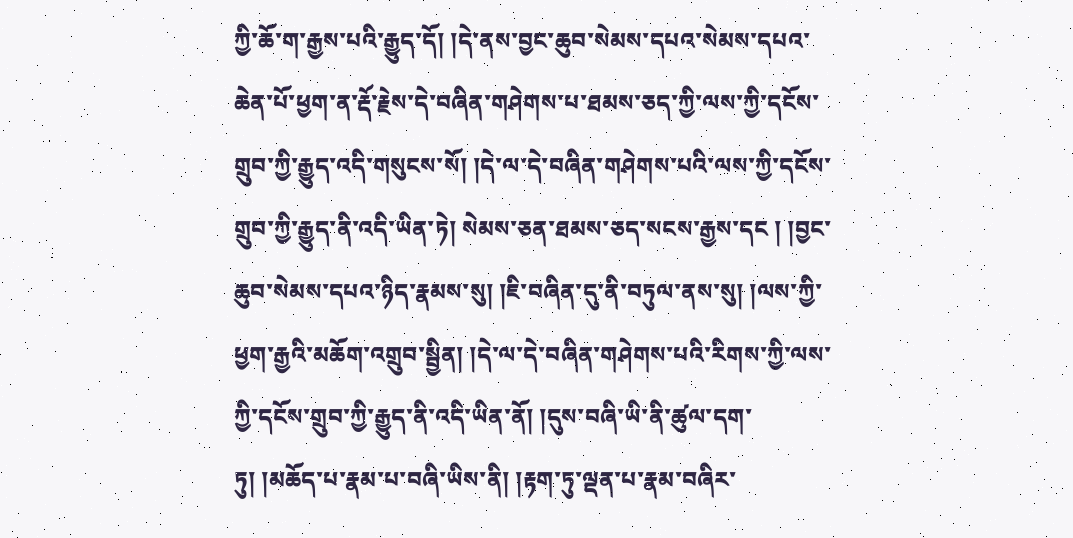ཀྱི་ཆོ་ག་རྒྱས་པའི་རྒྱུད་དོ། །དེ་ནས་བྱང་ཆུབ་སེམས་དཔའ་སེམས་དཔའ་ཆེན་པོ་ཕྱག་ན་རྡོ་རྗེས་དེ་བཞིན་གཤེགས་པ་ཐམས་ཅད་ཀྱི་ལས་ཀྱི་དངོས་གྲུབ་ཀྱི་རྒྱུད་འདི་གསུངས་སོ། །དེ་ལ་དེ་བཞིན་གཤེགས་པའི་ལས་ཀྱི་དངོས་གྲུབ་ཀྱི་རྒྱུད་ནི་འདི་ཡིན་ཏེ། སེམས་ཅན་ཐམས་ཅད་སངས་རྒྱས་དང ། །བྱང་ཆུབ་སེམས་དཔའ་ཉིད་རྣམས་སུ། །ཇི་བཞིན་དུ་ནི་བཏུལ་ནས་སུ། །ལས་ཀྱི་ཕྱག་རྒྱའི་མཆོག་འགྲུབ་སྦྱིན། །དེ་ལ་དེ་བཞིན་གཤེགས་པའི་རིགས་ཀྱི་ལས་ཀྱི་དངོས་གྲུབ་ཀྱི་རྒྱུད་ནི་འདི་ཡིན་ནོ། །དུས་བཞི་ཡི་ནི་ཚུལ་དག་ཏུ། །མཆོད་པ་རྣམ་པ་བཞི་ཡིས་ནི། །རྟག་ཏུ་ལྡན་པ་རྣམ་བཞིར་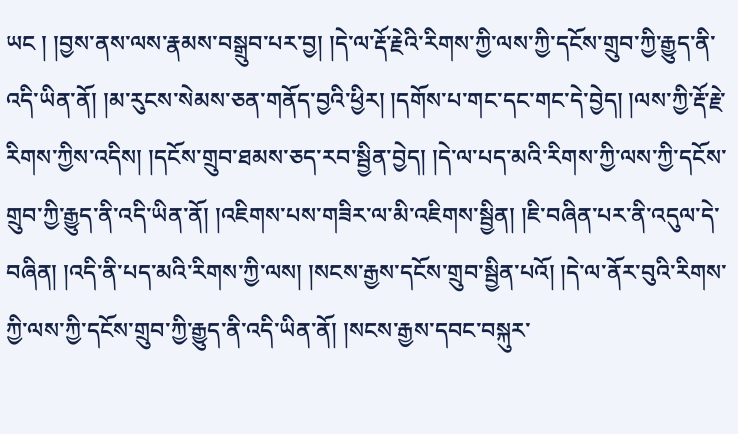ཡང ། །བྱས་ནས་ལས་རྣམས་བསྒྲུབ་པར་བྱ། །དེ་ལ་རྡོ་རྗེའི་རིགས་ཀྱི་ལས་ཀྱི་དངོས་གྲུབ་ཀྱི་རྒྱུད་ནི་འདི་ཡིན་ནོ། །མ་རུངས་སེམས་ཅན་གནོད་བྱའི་ཕྱིར། །དགོས་པ་གང་དང་གང་དེ་བྱེད། །ལས་ཀྱི་རྡོ་རྗེ་རིགས་ཀྱིས་འདིས། །དངོས་གྲུབ་ཐམས་ཅད་རབ་སྦྱིན་བྱེད། །དེ་ལ་པད་མའི་རིགས་ཀྱི་ལས་ཀྱི་དངོས་གྲུབ་ཀྱི་རྒྱུད་ནི་འདི་ཡིན་ནོ། །འཇིགས་པས་གཟིར་ལ་མི་འཇིགས་སྦྱིན། །ཇི་བཞིན་པར་ནི་འདུལ་དེ་བཞིན། །འདི་ནི་པད་མའི་རིགས་ཀྱི་ལས། །སངས་རྒྱས་དངོས་གྲུབ་སྦྱིན་པའོ། །དེ་ལ་ནོར་བུའི་རིགས་ཀྱི་ལས་ཀྱི་དངོས་གྲུབ་ཀྱི་རྒྱུད་ནི་འདི་ཡིན་ནོ། །སངས་རྒྱས་དབང་བསྐུར་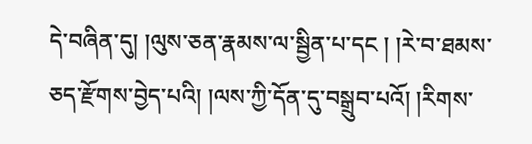དེ་བཞིན་དུ། །ལུས་ཅན་རྣམས་ལ་སྦྱིན་པ་དང ། །རེ་བ་ཐམས་ཅད་རྫོགས་བྱེད་པའི། །ལས་ཀྱི་དོན་དུ་བསྒྲུབ་པའོ། །རིགས་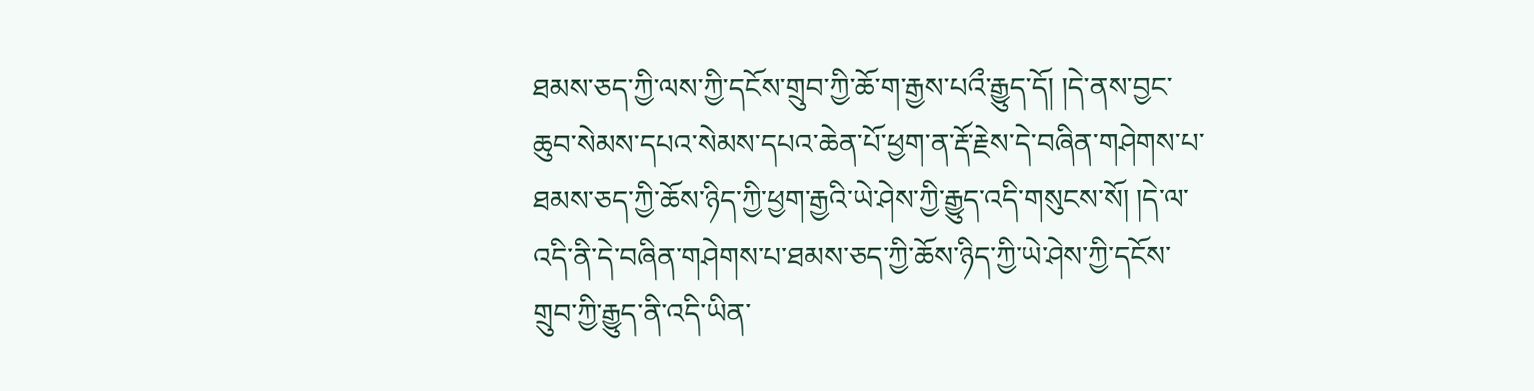ཐམས་ཅད་ཀྱི་ལས་ཀྱི་དངོས་གྲུབ་ཀྱི་ཆོ་ག་རྒྱས་པའྀ་རྒྱུད་དོ། །དེ་ནས་བྱང་ཆུབ་སེམས་དཔའ་སེམས་དཔའ་ཆེན་པོ་ཕྱག་ན་རྡོ་རྗེས་དེ་བཞིན་གཤེགས་པ་ཐམས་ཅད་ཀྱི་ཆོས་ཉིད་ཀྱི་ཕྱག་རྒྱའི་ཡེ་ཤེས་ཀྱི་རྒྱུད་འདི་གསུངས་སོ། །དེ་ལ་འདི་ནི་དེ་བཞིན་གཤེགས་པ་ཐམས་ཅད་ཀྱི་ཆོས་ཉིད་ཀྱི་ཡེ་ཤེས་ཀྱི་དངོས་གྲུབ་ཀྱི་རྒྱུད་ནི་འདི་ཡིན་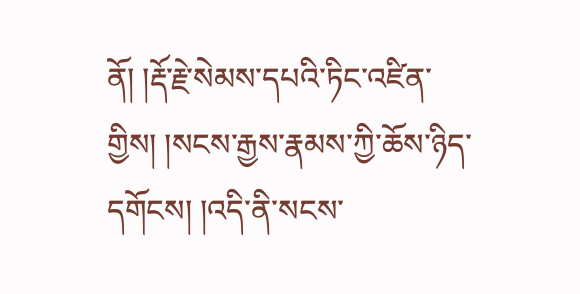ནོ། །རྡོ་རྗེ་སེམས་དཔའི་ཏིང་འཛིན་གྱིས། །སངས་རྒྱས་རྣམས་ཀྱི་ཆོས་ཉིད་དགོངས། །འདི་ནི་སངས་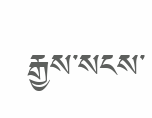རྒྱས་སངས་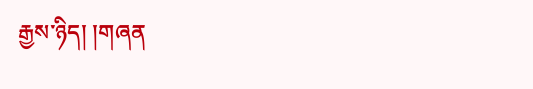རྒྱས་ཉིད། །གཞན